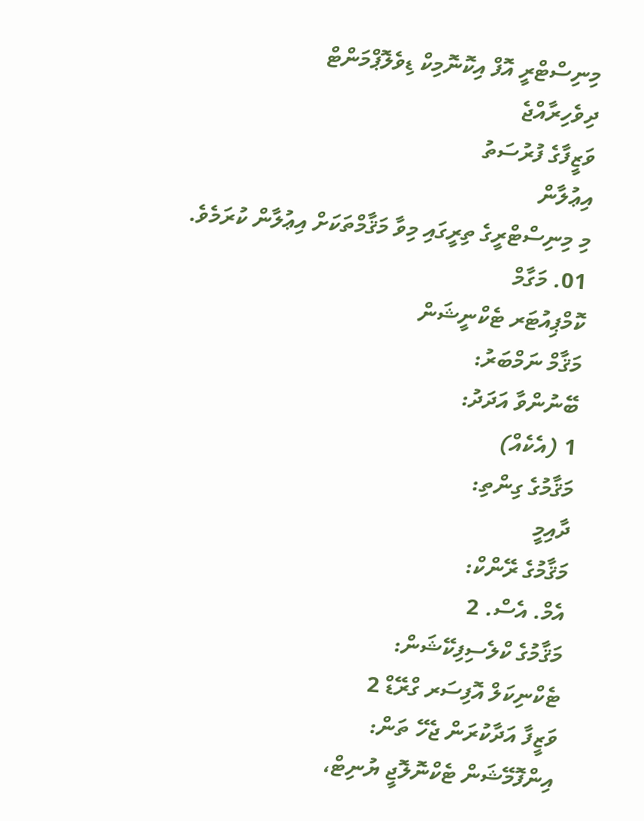މިނިސްޓްރީ އޮފް އިކޮނޮމިކް ޑިވެލޮޕްމަންޓް
ދިވެހިރާއްޖެ
ވަޒީފާގެ ފުރުސަތު
އިޢުލާން
މި މިނިސްޓްރީގެ ތިރީގައި މިވާ މަޤާމްތަކަށް އިޢުލާން ކުރަމެވެ.
01. މަގާމް
ކޮމްޕިއުޓަރ ޓެކްނީޝަން
މަޤާމް ނަމްބަރު:
ބޭނުންވާ އަދަދު:
1 (އެކެއް)
މަޤާމުގެ ގިންތި:
ދާއިމީ
މަޤާމުގެ ރޭންކް:
އެމް. އެސް. 2
މަޤާމުގެ ކްލެސިފިކޭޝަން:
ޓެކްނިކަލް އޮފިސަރ ގްރޭޑް 2
ވަޒީފާ އަދާކުރަން ޖެހޭ ތަން:
އިންފޮމޭޝަން ޓެކްނޮލޮޖީ ޔުނިޓް،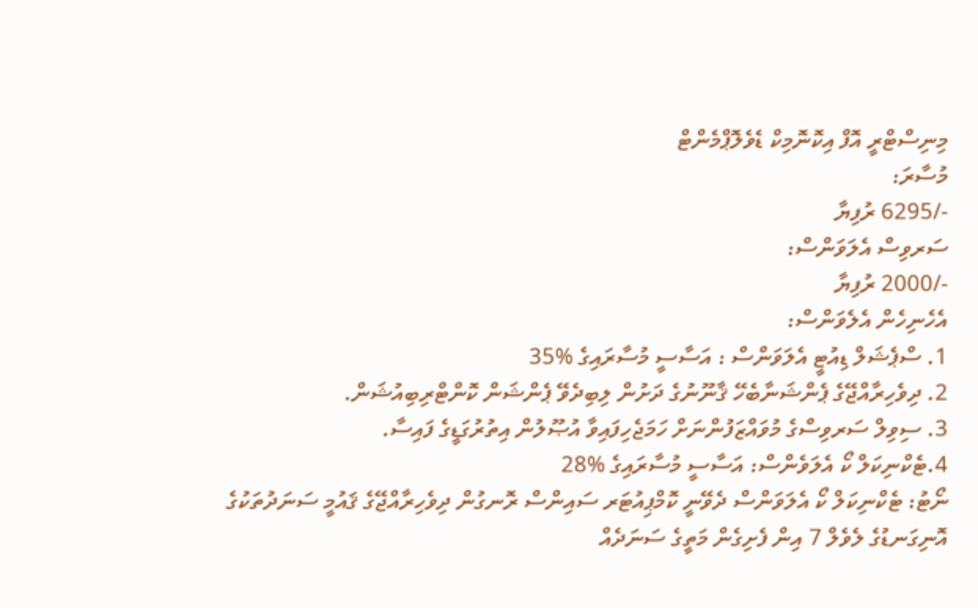މިނިސްޓްރީ އޮފް އިކޮނޮމިކް ޑެވެލޮޕްމެންޓް
މުސާރަ:
-/6295 ރުފިޔާ
ސަރވިސް އެލަވަންސް:
-/2000 ރުފިޔާ
އެހެނިހެން އެލެވަންސް:
1. ސްޕެޝަލް ޑިއުޓީ އެލަވަންސް : އަސާސީ މުސާރައިގެ %35
2. ދިވެހިރާއްޖޭގެ ޕެންޝަނާބެހޭ ޤާނޫނުގެ ދަށުން ލިބިދެވޭ ޕެންޝަން ކޮންޓްރިބިއުޝަން.
3. ސިވިލް ސަރވިސްގެ މުވައްޒަފުންނަށް ހަމަޖެހިފައިވާ އުޞޫލުން އިތުރުގަޑީގެ ފައިސާ.
4.ޓެކްނިކަލް ކޯ އެލަވެންސް: އަސާސީ މުސާރައިގެ %28
ނޯޓު: ޓެކްނިކަލް ކޯ އެލަވަންސް ދެވޭނީ ކޮމްޕިއުޓަރ ސައިންސް ރޮނގުން ދިވެހިރާއްޖޭގެ ޤައުމީ ސަނަދުތަކުގެ އޮނިގަނޑުގެ ލެވެލް 7 އިން ފެށިގެން މަތީގެ ސަނަދެއް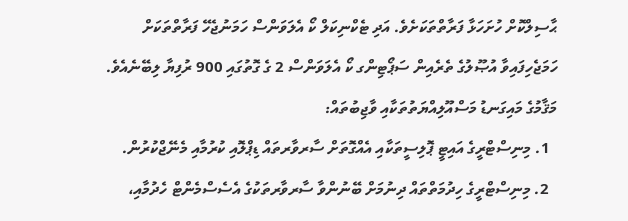ޙާސިލްކޮށް ހުށަހަޅާ ފަރާތްތަކަށެވެ. އަދި ޓެކްނިކަލް ކޯ އެލަވަންސް ހަމަނުޖެހޭ ފަރާތްތަކަށް ހަމަޖެހިފައިވާ އުޞޫލުގެ ތެރެއިން ސަޕޯޓިންގ ކޯ އެލަވަންސް 2 ގެ ގޮތުގައި 900 ރުފިޔާ ލިބޭނެއެވެ.
މަޤާމުގެ މައިގަނޑު މަސްއޫލިއްޔަތުތަކާއި ވާޖިބުތައް:
  1. މިނިސްޓްރީގެ އައިޓީ ޕޮލިސީތަކާއި އެއްގޮތަށް ސާރވާރތައް ޑިޕްލޮއި ކުރުމާއި މެނޭޖްކުރުން.
  2. މިނިސްޓްރީގެ ހިދުމަތްތައް ދިނުމަށް ބޭނުންވާ ސާރވާރތަކުގެ އެސެސްމެންޓް ހެދުމާއި،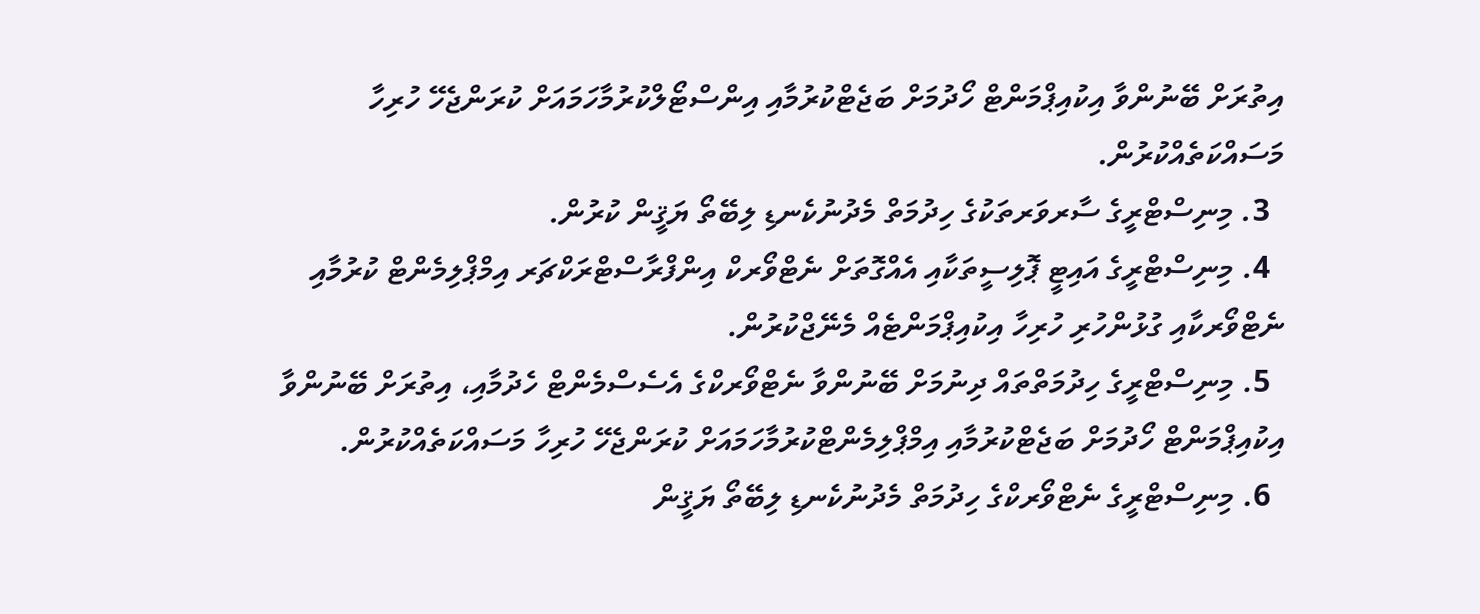އިތުރަށް ބޭނުންވާ އިކުއިޕްމަންޓް ހޯދުމަށް ބަޖެޓްކުރުމާއި އިންސްޓޯލްކުރުމާހަމައަށް ކުރަންޖެހޭ ހުރިހާ މަސައްކަތެއްކުރުން.
  3. މިނިސްޓްރީގެ ސާރވަރތަކުގެ ހިދުމަތް މެދުނުކެނޑި ލިބޭތޯ ޔަޤީން ކުރުން.
  4. މިނިސްޓްރީގެ އައިޓީ ޕޮލިސީތަކާއި އެއްގޮތަށް ނެޓްވޯރކް އިންފްރާސްޓްރަކްޗަރ އިމްޕްލިމެންޓް ކުރުމާއި ނެޓްވޯރކާއި ގުޅުންހުރި ހުރިހާ އިކުއިޕްމަންޓެއް މެނޭޖްކުރުން.
  5. މިނިސްޓްރީގެ ހިދުމަތްތައް ދިނުމަށް ބޭނުންވާ ނެޓްވޯރކްގެ އެސެސްމެންޓް ހެދުމާއި، އިތުރަށް ބޭނުންވާ އިކުއިޕްމަންޓް ހޯދުމަށް ބަޖެޓްކުރުމާއި އިމްޕްލިމެންޓްކުރުމާހަމައަށް ކުރަންޖެހޭ ހުރިހާ މަސައްކަތެއްކުރުން.
  6. މިނިސްޓްރީގެ ނެޓްވޯރކްގެ ހިދުމަތް މެދުނުކެނޑި ލިބޭތޯ ޔަޤީން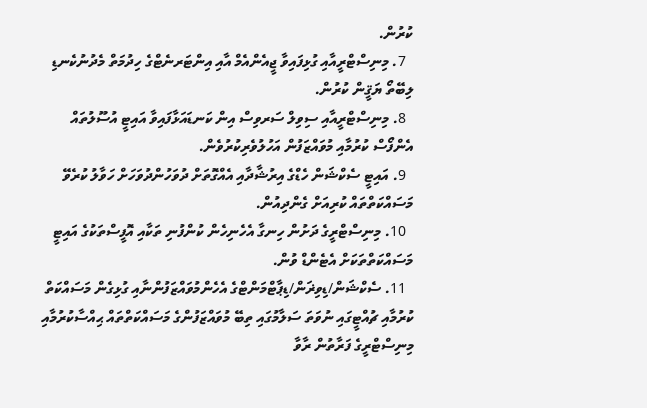ކުރުން.
  7. މިނިސްޓްރީއާއި ގުޅިފައިވާ ޖީއެންއެމް އާއި އިންޓަރނެޓްގެ ހިދުމަތް މެދުނުކެނޑި ލިބޭތޯ ޔަޤީން ކުރުން.
  8. މިނިސްޓްރީއާއި ސިވިލް ސަރވިސް އިން ކަނޑައަޅާފައިވާ އައިޓީ އުސޫލުތައް އެންފޯސް ކުރުމާއި މުވައްޒަފުން އަހުލުވެރިކުރުވެން.
  9. އައިޓީ ސެކްޝަން ހެޑްގެ އިރުޝާދާއި އެއްގޮތަށް ދުވަހުންދުވަހަށް ހަވާލު ކުރެވޭ މަސައްކަތްތައް ކުރިއަށް ގެންދިއުން.
  10. މިނިސްޓްރީގެ ދަށުން ހިނގާ އެހެނިހެން ކުންފުނި ތަކާއި އޮފީސްތަކުގެ އައިޓީ މަސައްކަތްތަކަށް އެޓެންޑް ވުން.
  11. ސެކްޝަން/ޑިވިޜަން/ޑިޕާޓްމަންޓްގެ އެހެންމުވައްޒަފުންނާއި ގުޅިގެން މަސައްކަތް ކުރުމާއި ޗުއްޓީގައި ނުވަތަ ސަލާމުގައި ތިބޭ މުވައްޒަފުންގެ މަސައްކަތްތައް ޙިއްސާކުރުމާއި މިނިސްޓްރީގެ ފަރާތުން ރާވާ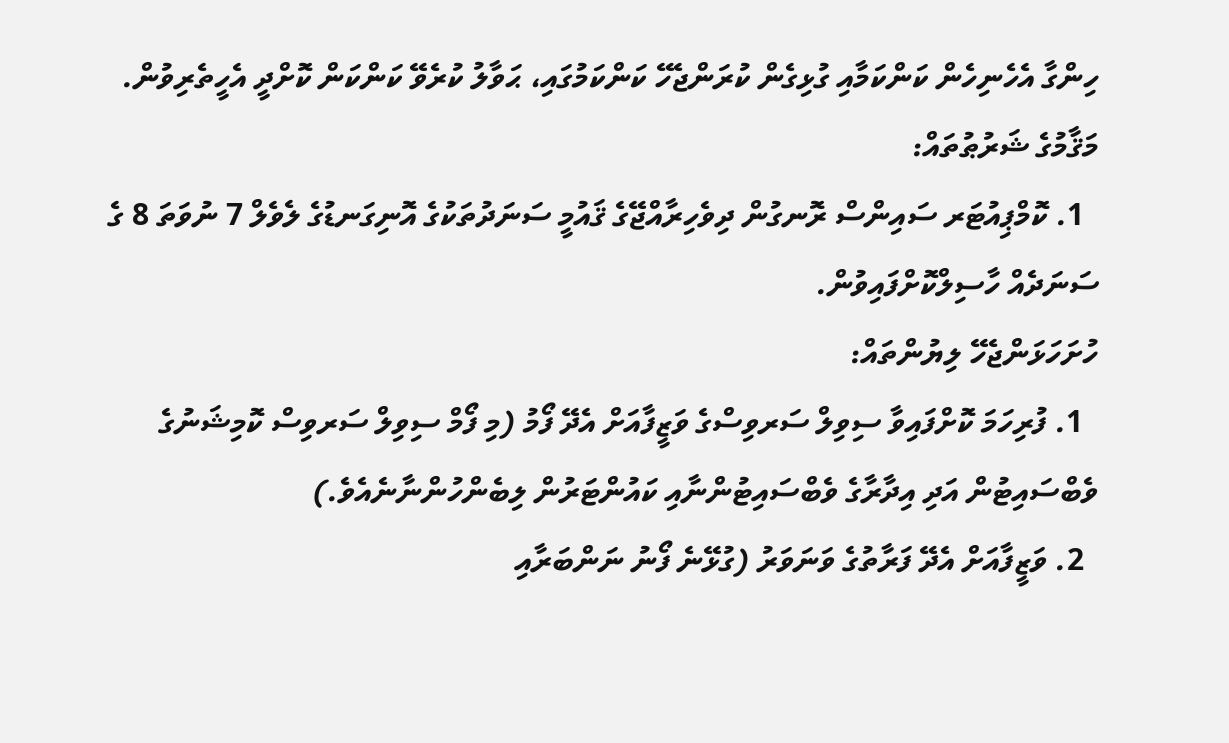ހިންގާ އެހެނިހެން ކަންކަމާއި ގުޅިގެން ކުރަންޖެހޭ ކަންކަމުގައި، ޙަވާލު ކުރެވޭ ކަންކަން ކޮށްދީ އެހީތެރިވުން.
މަޤާމުގެ ޝަރުޠުތައް:
  1. ކޮމްޕިއުޓަރ ސައިންސް ރޮނގުން ދިވެހިރާއްޖޭގެ ޤައުމީ ސަނަދުތަކުގެ އޮނިގަނޑުގެ ލެވެލް 7 ނުވަތަ 8 ގެ ސަނަދެއް ހާސިލްކޮށްފައިވުން.
ހުށަހަޅަންޖެހޭ ލިޔުންތައް:
  1. ފުރިހަމަ ކޮށްފައިވާ ސިވިލް ސަރވިސްގެ ވަޒީފާއަށް އެދޭ ފޯމު (މި ފޯމް ސިވިލް ސަރވިސް ކޮމިޝަނުގެ ވެބްސައިޓުން އަދި އިދާރާގެ ވެބްސައިޓުންނާއި ކައުންޓަރުން ލިބެންހުންނާނެއެވެ.)
  2. ވަޒީފާއަށް އެދޭ ފަރާތުގެ ވަނަވަރު (ގުޅޭނެ ފޯނު ނަންބަރާއި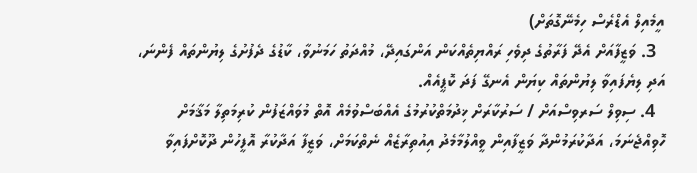އީމެއިލް އެޑްރެސް ހިމެނޭގޮތަށް)
  3. ވަޒީފާއަށް އެދޭ ފަރާތުގެ ދިވެހި ރައްޔިތެއްކަން އަންގައިދޭ، މުއްދަތު ހަމަނުވާ، ކާޑުގެ ދެފުށުގެ ލިޔުންތައް ފެންނަ، އަދި ލިޔެފައިވާ ލިޔުންތައް ކިޔަން އެނގޭ ފަދަ ކޮޕީއެއް.
  4. ސިވިލް ސަރވިސްއަށް / ސަރުކާރަށް ޚިދުމަތްކުރުމުގެ އެއްބަސްވުމެއް އޮތް މުވައްޒަފުން ކުރިމަތިލާ މަޤާމަށް ހޮވިއްޖެނަމަ، އަދާކުރަމުންދާ ވަޒީފާއިން ވީއްލުމާމެދު އިއުތިރާޒެއް ނެތްކަމަށް، ވަޒީފާ އަދާކުރާ އޮފީހުން ދޫކޮށްފައިވާ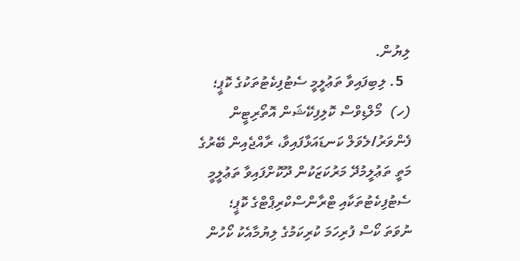ލިޔުން.
  5. ލިބިފައިވާ ތަޢުލީމީ ސެޓުފިކެޓުތަކުގެ ކޮޕީ؛
(ހ)  މޯލްޑިވްސް ކޮލިފިކޭޝަން އޮތޯރިޓީން ފެންވަރު/ލެވަލް ކަނޑައަޅާފައިވާ، ރާއްޖެއިން ބޭރުގެ މަތީ ތަޢުލީމުދޭ މަރުކަޒަކުން ދޫކޮށްފައިވާ ތަޢުލީމީ ސެޓުފިކެޓުތަކާއި ޓްރާންސްކްރިޕްޓްގެ ކޮޕީ؛  ނުވަތަ ކޯސް ފުރިހަމަ ކުރިކަމުގެ ލިޔުމާއެކު ކޯހުން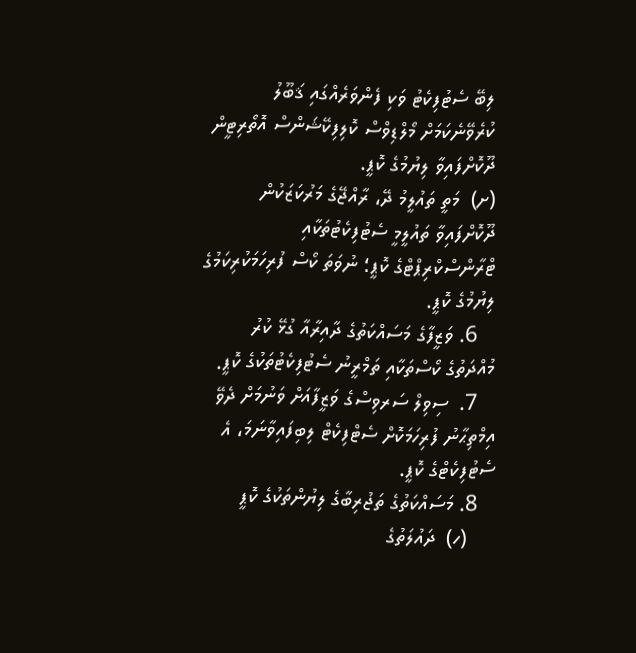ލިބޭ ސެޓުފިކެޓު ވަކި ފެންވަރެއްގައި ޤަބޫލު ކުރެވޭނެކަމަށް މޯލްޑިވްސް ކޮލިފިކޭޝަންސް އޮތޯރިޓީން ދޫކޮށްފައިވާ ލިޔުމުގެ ކޮޕީ.
(ށ)  މަތީ ތައުލީމު ދޭ، ރާއްޖޭގެ މަރުކަޒަކުން ދޫކޮށްފައިވާ ތައުލީމީ ސެޓުފިކެޓުތަކާއި ޓްރާންސްކްރިޕްޓްގެ ކޮޕީ؛ ނުވަތަ ކޯސް ފުރިހަމަކުރިކަމުގެ ލިޔުމުގެ ކޮޕީ.
   6. ވަޒީފާގެ މަސައްކަތުގެ ދާއިރާއާ ގުޅޭ ކުރު މުއްދަތުގެ ކޯސްތަކާއި ތަމްރީނު ސެޓުފިކެޓުތަކުގެ ކޮޕީ.
   7.  ސިވިލް ސަރވިސްގެ ވަޒީފާއަށް ވަނުމަށް ދެވޭ އިމްތިޙާނު ފުރިހަމަކޮށް ސެޓްފިކެޓް ލިބިފައިވާނަމަ، އެ ސެޓުފިކެޓްގެ ކޮޕީ.
   8. މަސައްކަތުގެ ތަޖުރިބާގެ ލިޔުންތަކުގެ ކޮޕީ
     (ހ)  ދައުލަތުގެ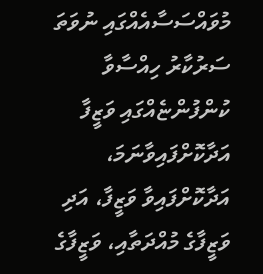މުވައްސަސާއެއްގައި ނުވަތަ ސަރުކާރު ހިއްސާވާ ކުންފުންޏެއްގައި ވަޒީފާ އަދާކޮށްފައިވާނަމަ، އަދާކޮށްފައިވާ ވަޒީފާ، އަދި ވަޒީފާގެ މުއްދަތާއި، ވަޒީފާގެ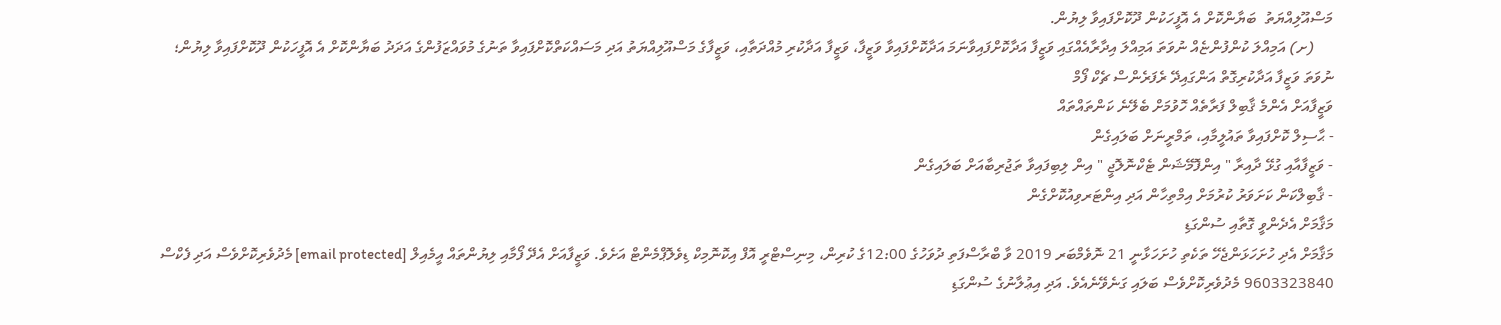މަސްއޫލިއްޔަތު  ބަޔާންކޮށް އެ އޮފީހަކުން ދޫކޮށްފައިވާ ލިޔުން.
     (ށ) އަމިއްލަ ކުންފުންޏެއް ނުވަތަ އަމިއްލަ އިދާރާއެއްގައި ވަޒީފާ އަދާކޮށްފައިވާނަމަ އަދާކޮށްފައިވާ ވަޒީފާ، ވަޒީފާ އަދާކުރި މުއްދަތާއި، ވަޒީފާގެ މަސްއޫލިއްޔަތު އަދި މަސައްކަތްކޮށްފައިވާ ތަނުގެ މުވައްޒަފުންގެ އަދަދު ބަޔާންކޮށް އެ އޮފީހަކުން ދޫކޮށްފައިވާ ލިޔުން؛ ނުވަތަ ވަޒީފާ އަދާކުރިގޮތް އަންގައިދޭ ރެފަރެންސް ޗެކް ފޯމް
ވަޒީފާއަށް އެންމެ ޤާބިލް ފަރާތެއް ހޮވުމަށް ބެލޭނެ ކަންތައްތައް
- ޙާސިލް ކޮށްފައިވާ ތައުލީމާއި، ތަމްރީނަށް ބަލައިގެން
- ވަޒީފާއާއި ގުޅޭ ދާއިރާ " އިންފޮމޭޝަން ޓެކްނޮލޮޖީ " އިން ލިބިފައިވާ ތަޖުރިބާއަށް ބަލައިގެން
- ޤާބިލްކަން ކަށަވަރު ކުރުމަށް އިމްތިހާން އަދި އިންޓަރވިއުކޮށްގެން
މަޤާމަށް އެދެންވީ ގޮތާއި ސުންގަޑި
މަޤާމަށް އެދި ހުށަހަޅަންޖެހޭ ތަކެތި ހުށަހަޅާނީ 21 ނޮވެމްބަރ 2019 ވާ ބްރާސްފަތި ދުވަހުގެ 12:00ގެ ކުރިން، މިނިސްޓްރީ އޮފް އިކޮނޮމިކް ޑިވެލޮޕްމެންޓް އަށެވެ. ވަޒީފާއަށް އެދޭ ފޯމާއި ލިޔުންތައް އީމެއިލް [email protected] މެދުވެރިކޮށްވެސް އަދި ފެކްސް  9603323840 މެދުވެރިކޮށްވެސް ބަލައި ގަނެވޭނެއެވެ. އަދި އިޢުލާނުގެ ސުންގަޑި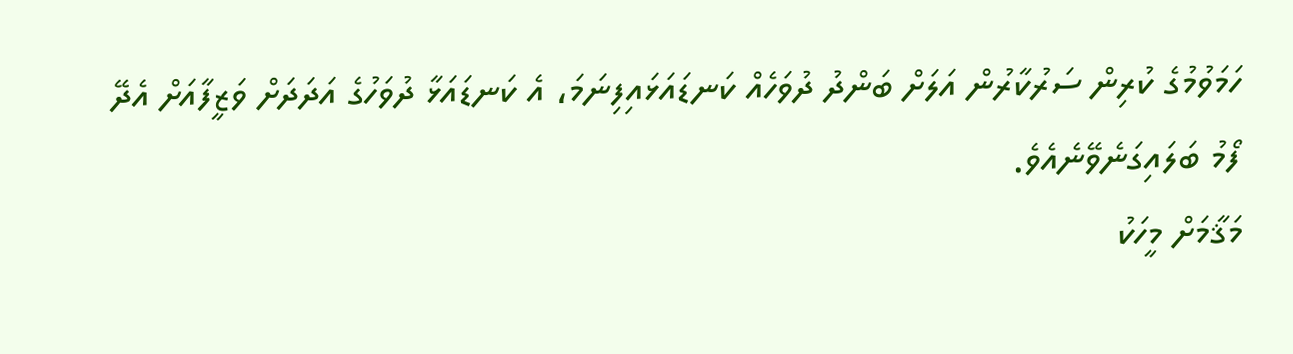ހަމަވުމުގެ ކުރިން ސަރުކާރުން އަލަށް ބަންދު ދުވަހެއް ކަނޑައަޅައިފިނަމަ، އެ ކަނޑައަޅާ ދުވަހުގެ އަދަދަށް ވަޒީފާއަށް އެދޭ ފޯމު ބަލައިގަނެވޭނެއެވެ.
މަޤާމަށް މީހަކު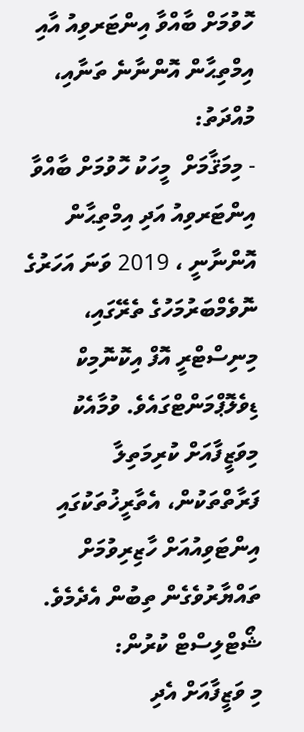ހޮވުމަށް ބާއްވާ އިންޓަރވިއު އާއި އިމްތިޙާން އޮންނާނެ ތަނާއި، މުއްދަތު:
- މިމަޤާމަށް  މީހަކު ހޮވުމަށް ބާއްވާ އިންޓަރވިއު އަދި އިމްތިޙާން އޮންނާނީ ، 2019 ވަނަ އަހަރުގެ ނޮވެމްބަރުމަހުގެ ތެރޭގައި، މިނިސްޓްރީ އޮފް އިކޮނޮމިކް ޑިވެލޮޕްމަންޓްގައެވެ. ވުމާއެކު މިވަޒީފާއަށް ކުރިމަތިލާ ފަރާތްތަކުން، އެތާރީޚުތަކުގައި އިންޓަވިއުއަށް ހާޒިރިވުމަށް ތައްޔާރުވެގެން ތިބުން އެދެމެވެ.
ޝޯޓްލިސްޓް ކުރުން:
މި ވަޒީފާއަށް އެދި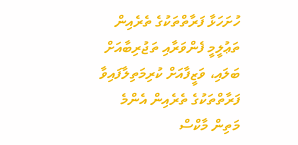ހުށަހަޅާ ފަރާތްތަކުގެ ތެރެއިން ތަޢުލީމީ ފެންވަރާއި ތަޖުރިބާއަށް ބަލައި، ވަޒީފާއަށް ކުރިމަތިލާފައިވާ ފަރާތްތަކުގެ ތެރެއިން އެންމެ މަތިން މާކްސް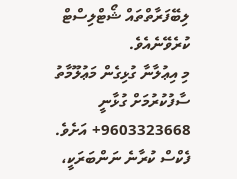ލިބޭފަރާތްތައް ޝޯޓްލިސްޓް ކުރެވޭނެއެވެ.
މި އިޢުލާނާ ގުޅިގެން މަޢުލޫމާތު ސާފުކުރުމަށް ގުޅާނީ  9603323668+ އަށެވެ. ފެކްސް ކުރާނެ ނަންބަރަކީ،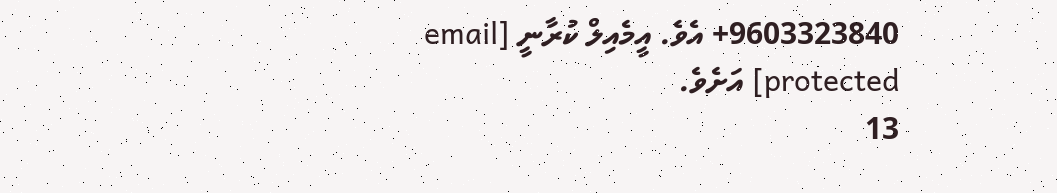9603323840+ އެވެ. އީމެއިލް ކުރާނީ [email protected] އަށެވެ.
13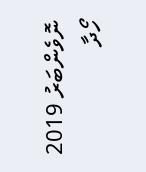ނޮވެންބަރު 2019
ހޯދާ